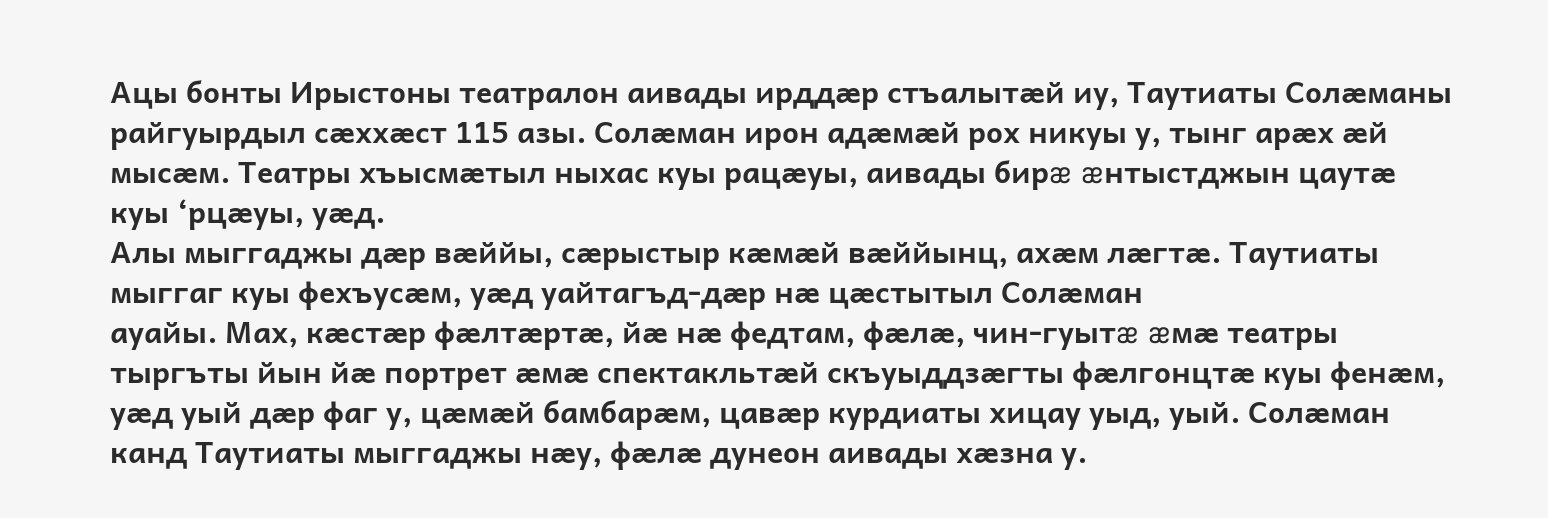Ацы бонты Ирыстоны театралон аивады ирддæр стъалытæй иу, Таутиаты Солæманы
райгуырдыл сæххæст 115 азы. Солæман ирон адæмæй рох никуы у, тынг арæх æй мысæм. Театры хъысмæтыл ныхас куы рацæуы, аивады бирæ æнтыстджын цаутæ куы ‘рцæуы, уæд.
Алы мыггаджы дæр вæййы, сæрыстыр кæмæй вæййынц, ахæм лæгтæ. Таутиаты мыггаг куы фехъусæм, уæд уайтагъд-дæр нæ цæстытыл Солæман
ауайы. Мах, кæстæр фæлтæртæ, йæ нæ федтам, фæлæ, чин-гуытæ æмæ театры тыргъты йын йæ портрет æмæ спектакльтæй скъуыддзæгты фæлгонцтæ куы фенæм, уæд уый дæр фаг у, цæмæй бамбарæм, цавæр курдиаты хицау уыд, уый. Солæман канд Таутиаты мыггаджы нæу, фæлæ дунеон аивады хæзна у.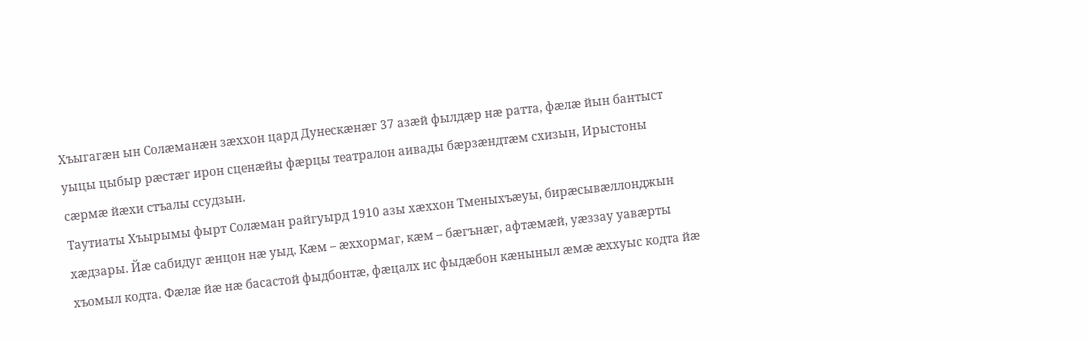Хъыгагæн ын Солæманæн зæххон цард Дунескæнæг 37 азæй фылдæр нæ ратта, фæлæ йын бантыст уыцы цыбыр рæстæг ирон сценæйы фæрцы театралон аивады бæрзæндтæм схизын, Ирыстоны сæрмæ йæхи стъалы ссудзын.
Таутиаты Хъырымы фырт Солæман райгуырд 1910 азы хæххон Тменыхъæуы, бирæсывæллонджын хæдзары. Йæ сабидуг æнцон нæ уыд. Кæм – æххормаг, кæм – бæгънæг, афтæмæй, уæззау уавæрты хъомыл кодта. Фæлæ йæ нæ басастой фыдбонтæ, фæцалх ис фыдæбон кæныныл æмæ æххуыс кодта йæ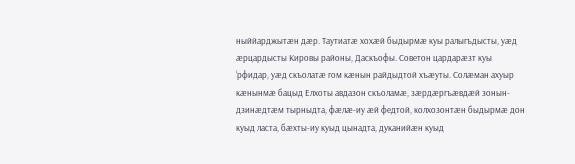ныййарджытæн дæр. Таутиатæ хохæй быдырмæ куы ралыгъдысты, уæд æрцардысты Кировы районы, Даскъофы. Советон цардарæзт куы ‘рфидар, уæд скъолатæ гом кæнын райдыдтой хъæуты. Солæман ахуыр кæнынмæ бацыд Елхоты авдазон скъоламæ, зæрдæргъæвдæй зонын-дзинæдтæм тырныдта, фæлæ-иу æй федтой, колхозонтæн быдырмæ дон куыд ласта, бæхты-иу куыд цынадта, дуканийæн куыд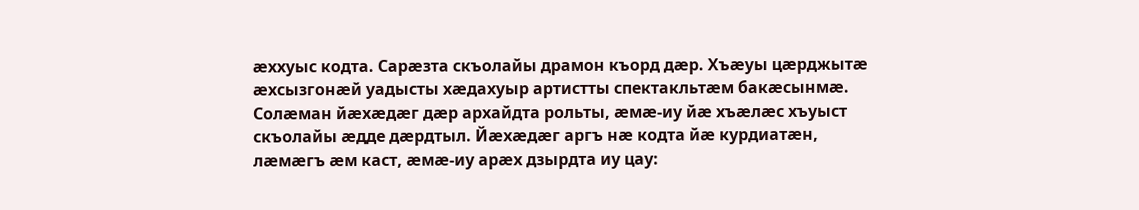æххуыс кодта. Сарæзта скъолайы драмон къорд дæр. Хъæуы цæрджытæ æхсызгонæй уадысты хæдахуыр артистты спектакльтæм бакæсынмæ. Солæман йæхæдæг дæр архайдта рольты, æмæ-иу йæ хъæлæс хъуыст скъолайы æдде дæрдтыл. Йæхæдæг аргъ нæ кодта йæ курдиатæн, лæмæгъ æм каст, æмæ-иу арæх дзырдта иу цау: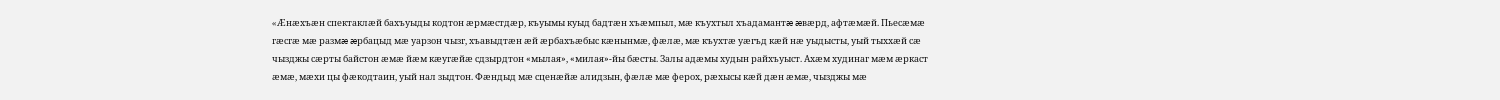«Æнæхъæн спектаклæй бахъуыды кодтон æрмæстдæр, къуымы куыд бадтæн хъæмпыл, мæ къухтыл хъадамантæ æвæрд, афтæмæй. Пьесæмæ гæсгæ мæ размæ æрбацыд мæ уарзон чызг, хъавыдтæн æй æрбахъæбыс кæнынмæ, фæлæ, мæ къухтæ уæгъд кæй нæ уыдысты, уый тыххæй сæ чызджы сæрты байстон æмæ йæм кæугæйæ сдзырдтон «мылая», «милая»-йы бæсты. Залы адæмы худын райхъуыст. Ахæм худинаг мæм æркаст æмæ, мæхи цы фæкодтаин, уый нал зыдтон. Фæндыд мæ сценæйæ алидзын, фæлæ мæ ферох, рæхысы кæй дæн æмæ, чызджы мæ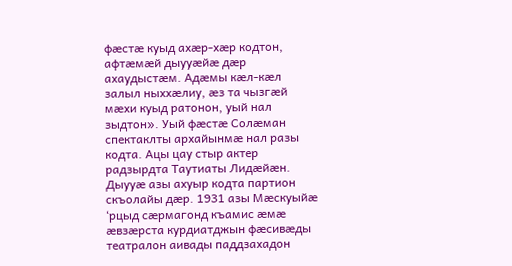фæстæ куыд ахæр-хæр кодтон, афтæмæй дыууæйæ дæр ахаудыстæм. Адæмы кæл-кæл залыл ныххæлиу, æз та чызгæй мæхи куыд ратонон, уый нал зыдтон». Уый фæстæ Солæман спектаклты архайынмæ нал разы кодта. Ацы цау стыр актер радзырдта Таутиаты Лидæйæн.
Дыууæ азы ахуыр кодта партион скъолайы дæр. 1931 азы Мæскуыйæ ‘рцыд сæрмагонд къамис æмæ æвзæрста курдиатджын фæсивæды театралон аивады паддзахадон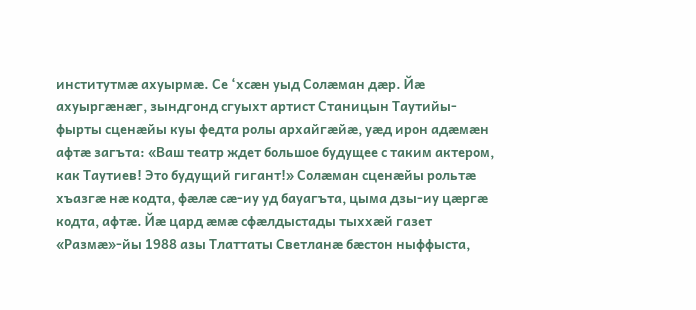институтмæ ахуырмæ. Се ‘хсæн уыд Солæман дæр. Йæ ахуыргæнæг, зындгонд сгуыхт артист Станицын Таутийы-фырты сценæйы куы федта ролы архайгæйæ, уæд ирон адæмæн афтæ загъта: «Ваш театр ждет большое будущее с таким актером, как Таутиев! Это будущий гигант!» Солæман сценæйы рольтæ хъазгæ нæ кодта, фæлæ сæ-иу уд бауагъта, цыма дзы-иу цæргæ кодта, афтæ. Йæ цард æмæ сфæлдыстады тыххæй газет «Размæ»-йы 1988 азы Тлаттаты Светланæ бæстон ныффыста,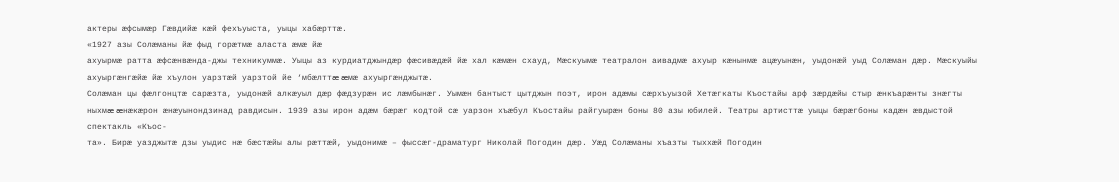актеры æфсымæр Гæвдийæ кæй фехъуыста, уыцы хабæрттæ.
«1927 азы Солæманы йæ фыд горæтмæ аласта æмæ йæ
ахуырмæ ратта æфсæнвæнда-джы техникуммæ. Уыцы аз курдиатджындæр фæсивæдæй йæ хал кæмæн схауд, Мæскуымæ театралон аивадмæ ахуыр кæнынмæ ацæуынæн, уыдонæй уыд Солæман дæр. Мæскуыйы
ахуыргæнгæйæ йæ хъулон уарзтæй уарзтой йе ‘мбæлттæ æмæ ахуыргæнджытæ.
Солæман цы фæлгонцтæ сарæзта, уыдонæй алкæуыл дæр фæдзурæн ис лæмбынæг. Уымæн бантыст цытджын поэт, ирон адæмы сæрхъуызой Хетæгкаты Къостайы арф зæрдæйы стыр æнкъарæнты знæгты ныхмæ æнæкæрон æнæуынондзинад равдисын. 1939 азы ирон адæм бæрæг кодтой сæ уарзон хъæбул Къостайы райгуырæн боны 80 азы юбилей. Театры артисттæ уыцы бæрæгбоны кадæн æвдыстой спектакль «Къос-
та». Бирæ уазджытæ дзы уыдис нæ бæстæйы алы рæттæй, уыдонимæ – фыссæг-драматург Николай Погодин дæр. Уæд Солæманы хъазты тыххæй Погодин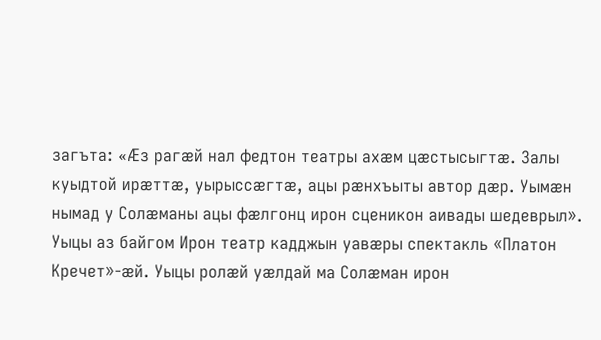загъта: «Æз рагæй нал федтон театры ахæм цæстысыгтæ. Залы куыдтой ирæттæ, уырыссæгтæ, ацы рæнхъыты автор дæр. Уымæн нымад у Солæманы ацы фæлгонц ирон сценикон аивады шедеврыл». Уыцы аз байгом Ирон театр кадджын уавæры спектакль «Платон Кречет»-æй. Уыцы ролæй уæлдай ма Солæман ирон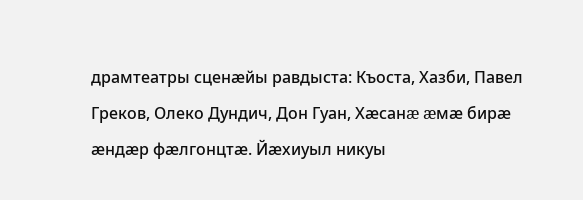драмтеатры сценæйы равдыста: Къоста, Хазби, Павел Греков, Олеко Дундич, Дон Гуан, Хæсанæ æмæ бирæ æндæр фæлгонцтæ. Йæхиуыл никуы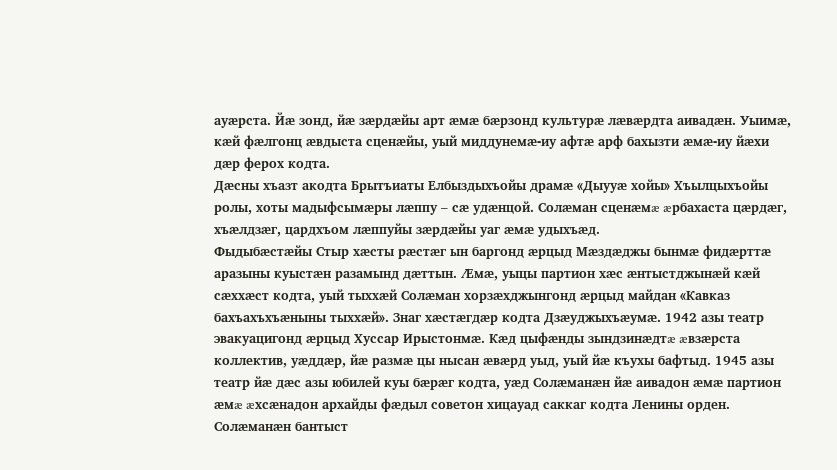ауæрста. Йæ зонд, йæ зæрдæйы арт æмæ бæрзонд культурæ лæвæрдта аивадæн. Уыимæ, кæй фæлгонц æвдыста сценæйы, уый миддунемæ-иу афтæ арф бахызти æмæ-иу йæхи дæр ферох кодта.
Дæсны хъазт акодта Брытъиаты Елбыздыхъойы драмæ «Дыууæ хойы» Хъылцыхъойы ролы, хоты мадыфсымæры лæппу – сæ удæнцой. Солæман сценæмæ æрбахаста цæрдæг, хъæлдзæг, цардхъом лæппуйы зæрдæйы уаг æмæ удыхъæд.
Фыдыбæстæйы Стыр хæсты рæстæг ын баргонд æрцыд Мæздæджы бынмæ фидæрттæ аразыны куыстæн разамынд дæттын. Æмæ, уыцы партион хæс æнтыстджынæй кæй сæххæст кодта, уый тыххæй Солæман хорзæхджынгонд æрцыд майдан «Кавказ бахъахъхъæныны тыххæй». Знаг хæстæгдæр кодта Дзæуджыхъæумæ. 1942 азы театр эвакуацигонд æрцыд Хуссар Ирыстонмæ. Кæд цыфæнды зындзинæдтæ æвзæрста коллектив, уæддæр, йæ размæ цы нысан æвæрд уыд, уый йæ къухы бафтыд. 1945 азы театр йæ дæс азы юбилей куы бæрæг кодта, уæд Солæманæн йæ аивадон æмæ партион æмæ æхсæнадон архайды фæдыл советон хицауад саккаг кодта Ленины орден. Солæманæн бантыст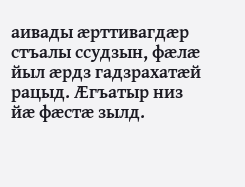аивады æрттивагдæр стъалы ссудзын, фæлæ йыл æрдз гадзрахатæй рацыд. Æгъатыр низ йæ фæстæ зылд.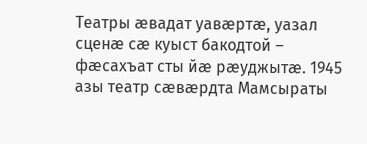Театры æвадат уавæртæ, уазал сценæ сæ куыст бакодтой – фæсахъат сты йæ рæуджытæ. 1945 азы театр сæвæрдта Мамсыраты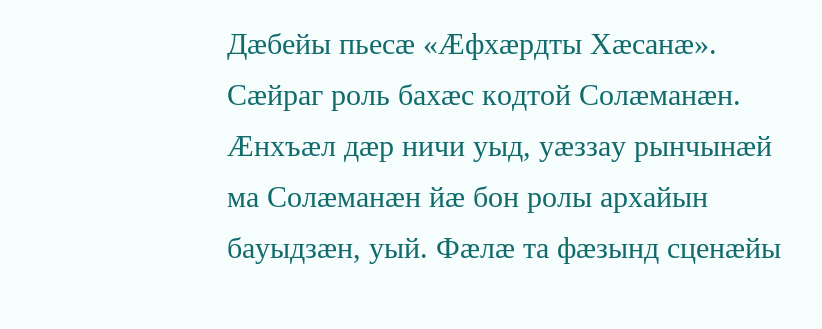Дæбейы пьесæ «Æфхæрдты Хæсанæ». Сæйраг роль бахæс кодтой Солæманæн. Æнхъæл дæр ничи уыд, уæззау рынчынæй ма Солæманæн йæ бон ролы архайын бауыдзæн, уый. Фæлæ та фæзынд сценæйы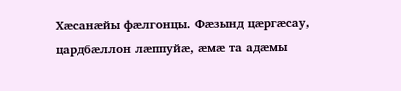Хæсанæйы фæлгонцы. Фæзынд цæргæсау, цардбæллон лæппуйæ, æмæ та адæмы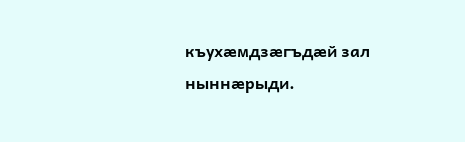къухæмдзæгъдæй зал ныннæрыди.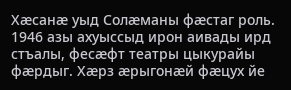Хæсанæ уыд Солæманы фæстаг роль. 1946 азы ахуыссыд ирон аивады ирд стъалы, фесæфт театры цыкурайы фæрдыг. Хæрз æрыгонæй фæцух йе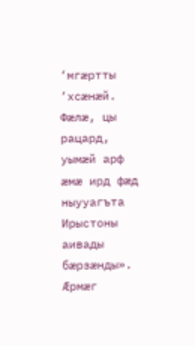‘мгæртты ‘хсæнæй. Фæлæ, цы рацард, уымæй арф æмæ ирд фæд ныууагъта
Ирыстоны аивады бæрзæнды».
Æрмæг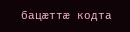бацæттæ кодта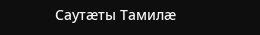Саутæты Тамилæ